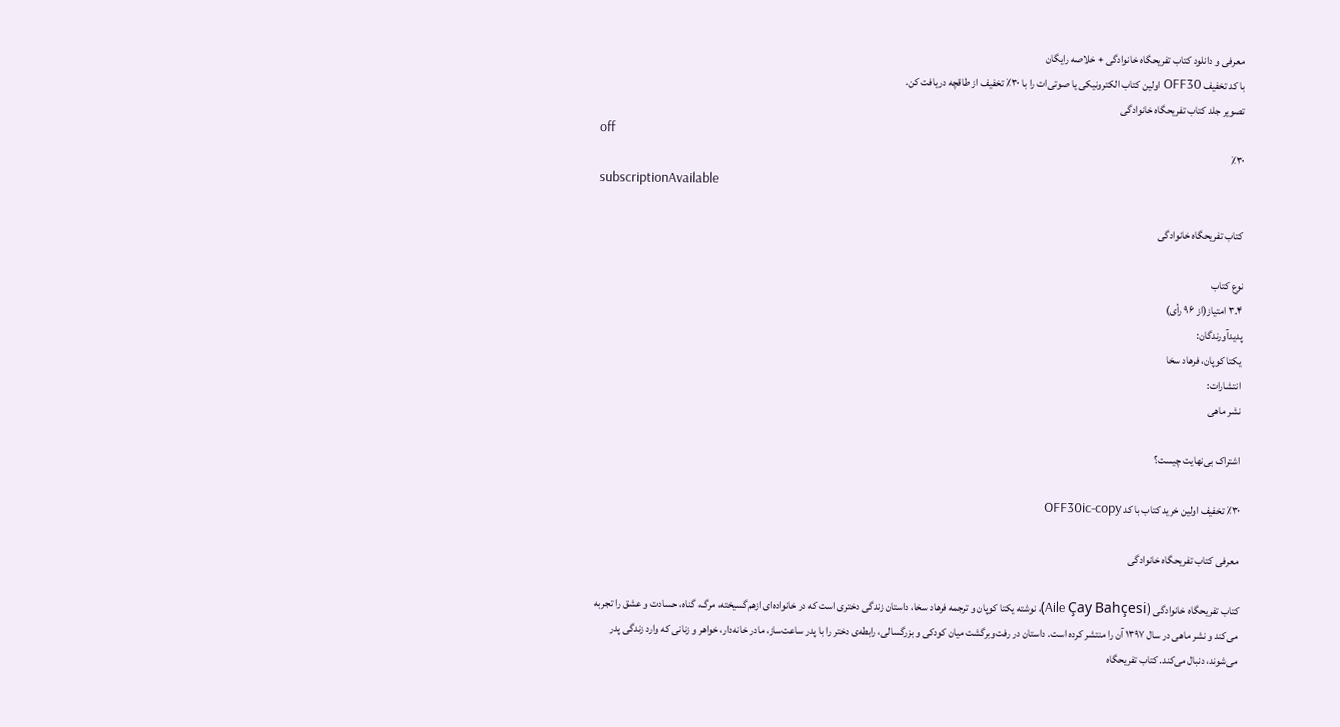معرفی و دانلود کتاب تفریحگاه خانوادگی + خلاصه رایگان
با کد تخفیف OFF30 اولین کتاب الکترونیکی یا صوتی‌ات را با ۳۰٪ تخفیف از طاقچه دریافت کن.
تصویر جلد کتاب تفریحگاه خانوادگی
off
٪۳۰
subscriptionAvailable

کتاب تفریحگاه خانوادگی

نوع کتاب
۳.۴ امتیاز(از ۹۶ رأی)
پدیدآورندگان:
یکتا کوپان، فرهاد سخا
انتشارات:
نشر ماهی

اشتراک بی‌نهایت چیست؟

٪۳۰ تخفیف اولین خرید کتاب با کد OFF30ic-copy

معرفی کتاب تفریحگاه خانوادگی

کتاب تفریحگاه خانوادگی (Aile Çay Bahçesi)، نوشته‌ یکتا کوپان و ترجمه فرهاد سخا، داستان زندگی دختری است که در خانواده‌ای ازهم‌گسیخته، مرگ، گناه، حسادت و عشق را تجربه می‌کند و نشر ماهی در سال ۱۳۹۷ آن را منتشر کرده است. داستان در رفت‌وبرگشت میان کودکی و بزرگسالی، رابطه‌ی دختر را با پدر ساعت‌ساز، مادر خانه‌دار، خواهر و زنانی که وارد زندگی پدر می‌شوند، دنبال می‌کند. کتاب تفریحگاه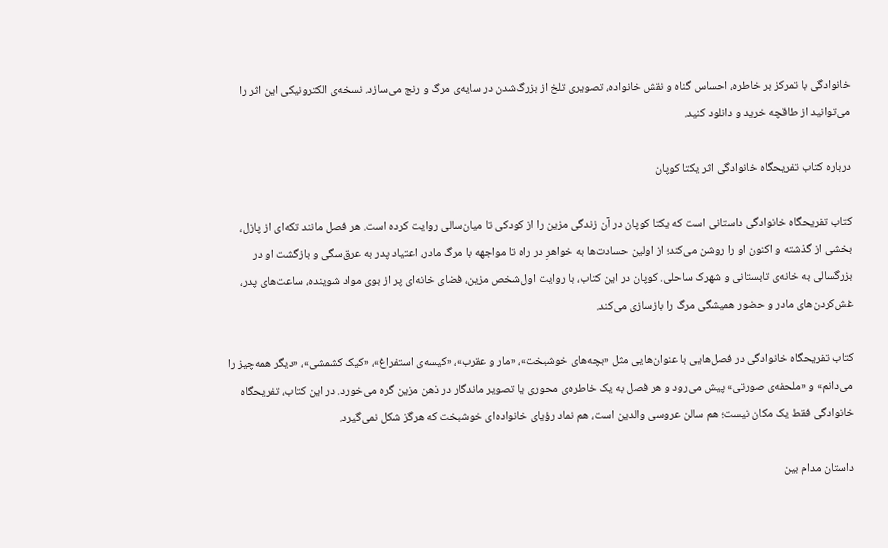خانوادگی با تمرکز بر خاطره، احساس گناه و نقش خانواده، تصویری تلخ از بزرگ‌شدن در سایه‌ی مرگ و رنج می‌سازد. نسخه‌ی الکترونیکی این اثر را می‌توانید از طاقچه خرید و دانلود کنید.

درباره کتاب تفریحگاه خانوادگی اثر یکتا کوپان

کتاب تفریحگاه خانوادگی داستانی است که یکتا کوپان در آن زندگی مزین را از کودکی تا میان‌سالی روایت کرده است. هر فصل مانند تکه‌ای از پازل، بخشی از گذشته و اکنون او را روشن می‌کند؛ از اولین حسادت‌ها به خواهرِ در راه تا مواجهه با مرگ مادر، اعتیاد پدر به عرق‌سگی و بازگشت او در بزرگسالی به خانه‌ی تابستانی و شهرک ساحلی. کوپان در این کتاب، با روایت اول‌شخص مزین، فضای خانه‌ای پر از بوی مواد شوینده، ساعت‌های پدر، غش‌کردن‌های مادر و حضور همیشگی مرگ را بازسازی می‌کند.

کتاب تفریحگاه خانوادگی در فصل‌هایی با عنوان‌هایی مثل «بچه‌های خوشبخت»، «مار و عقرب»، «کیسه‌ی استفراغ»، «کیک کشمشی»، «دیگر همه‌چیز را می‌دانم» و «ملحفه‌ی صورتی» پیش می‌رود و هر فصل به یک خاطره‌ی محوری یا تصویر ماندگار در ذهن مزین گره می‌خورد. در این کتاب، تفریحگاه خانوادگی فقط یک مکان نیست؛ هم سالن عروسی والدین است، هم نماد رؤیای خانواده‌ای خوشبخت که هرگز شکل نمی‌گیرد.

داستان مدام بین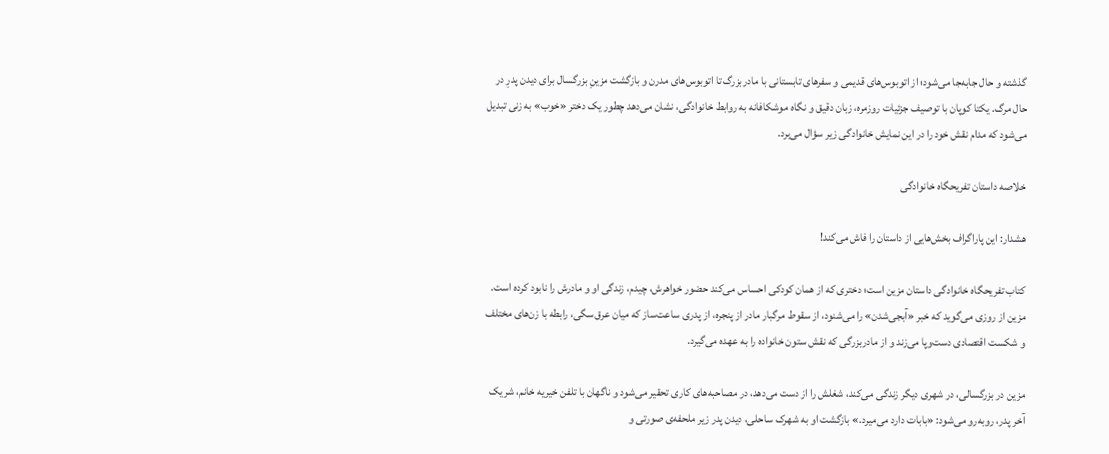گذشته و حال جابه‌جا می‌شود؛ از اتوبوس‌های قدیمی و سفرهای تابستانی با مادربزرگ تا اتوبوس‌های مدرن و بازگشت مزینِ بزرگسال برای دیدن پدرِ در حال مرگ. یکتا کوپان با توصیف جزئیات روزمره، زبان دقیق و نگاه موشکافانه به روابط خانوادگی، نشان می‌دهد چطور یک دختر «خوب» به زنی تبدیل می‌شود که مدام نقش خود را در این نمایش خانوادگی زیر سؤال می‌برد.

خلاصه داستان تفریحگاه خانوادگی

هشدار: این پاراگراف بخش‌هایی از داستان را فاش می‌کند!

کتاب تفریحگاه خانوادگی داستان مزین است؛ دختری که از همان کودکی احساس می‌کند حضور خواهرش، چیدم، زندگی او و مادرش را نابود کرده است. مزین از روزی می‌گوید که خبر «آبجی‌شدن» را می‌شنود، از سقوط مرگبار مادر از پنجره، از پدری ساعت‌ساز که میان عرق‌سگی، رابطه با زن‌های مختلف و شکست اقتصادی دست‌وپا می‌زند و از مادربزرگی که نقش ستون خانواده را به عهده می‌گیرد.

مزین در بزرگسالی، در شهری دیگر زندگی می‌کند، شغلش را از دست می‌دهد، در مصاحبه‌های کاری تحقیر می‌شود و ناگهان با تلفن خیریه خانم، شریک آخر پدر، روبه‌رو می‌شود: «بابات دارد می‌میرد.» بازگشت او به شهرک ساحلی، دیدن پدر زیر ملحفه‌ی صورتی و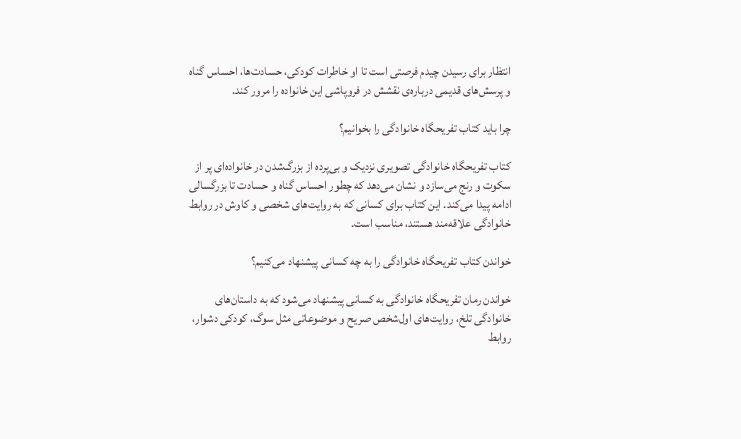انتظار برای رسیدن چیدم فرصتی است تا او خاطرات کودکی، حسادت‌ها، احساس گناه و پرسش‌های قدیمی درباره‌ی نقشش در فروپاشی این خانواده را مرور کند.

چرا باید کتاب تفریحگاه خانوادگی را بخوانیم؟

کتاب تفریحگاه خانوادگی تصویری نزدیک و بی‌پرده از بزرگ‌شدن در خانواده‌ای پر از سکوت و رنج می‌سازد و نشان می‌دهد که چطور احساس گناه و حسادت تا بزرگسالی ادامه پیدا می‌کند. این کتاب برای کسانی که به روایت‌های شخصی و کاوش در روابط خانوادگی علاقه‌مند هستند، مناسب است.

خواندن کتاب تفریحگاه خانوادگی را به چه کسانی پیشنهاد می‌کنیم؟

خواندن رمان تفریحگاه خانوادگی به کسانی پیشنهاد می‌شود که به داستان‌های خانوادگی تلخ، روایت‌های اول‌شخص صریح و موضوعاتی مثل سوگ، کودکی دشوار، روابط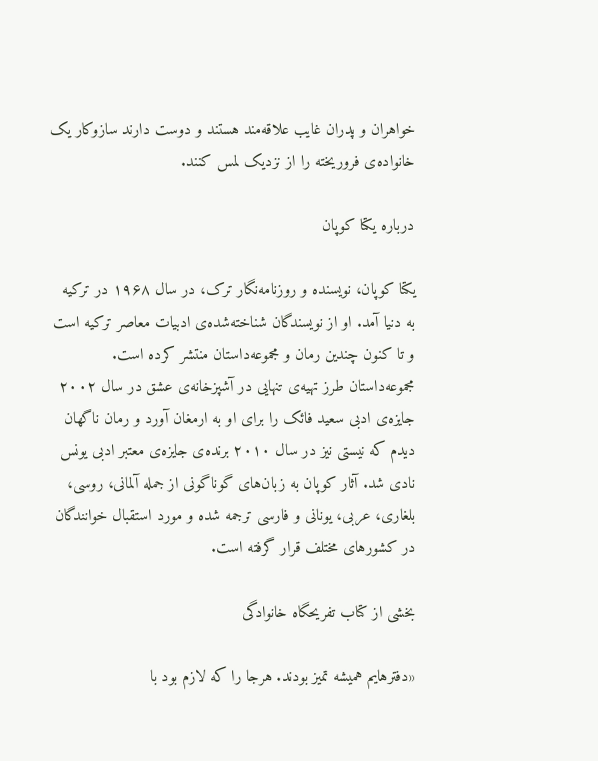خواهران و پدران غایب علاقه‌مند هستند و دوست دارند سازوکار یک خانواده‌ی فروریخته را از نزدیک لمس کنند.

درباره یکتا کوپان

یکتا کوپان، نویسنده و روزنامه‌نگار ترک، در سال ۱۹۶۸ در ترکیه به دنیا آمد. او از نویسندگان شناخته‌شده‌ی ادبیات معاصر ترکیه است و تا کنون چندین رمان و مجموعه‌داستان منتشر کرده است. مجموعه‌داستان طرز تهیه‌ی تنهایی در آشپزخانه‌ی عشق در سال ۲۰۰۲ جایزه‌ی ادبی سعید فائک را برای او به ارمغان آورد و رمان ناگهان دیدم که نیستی نیز در سال ۲۰۱۰ برنده‌ی جایزه‌ی معتبر ادبی یونس نادی شد. آثار کوپان به زبان‌های گوناگونی از جمله آلمانی، روسی، بلغاری، عربی، یونانی و فارسی ترجمه شده و مورد استقبال خوانندگان در کشورهای مختلف قرار گرفته است.

بخشی از کتاب تفریحگاه خانوادگی

«دفترهایم همیشه تمیز بودند. هرجا را که لازم بود با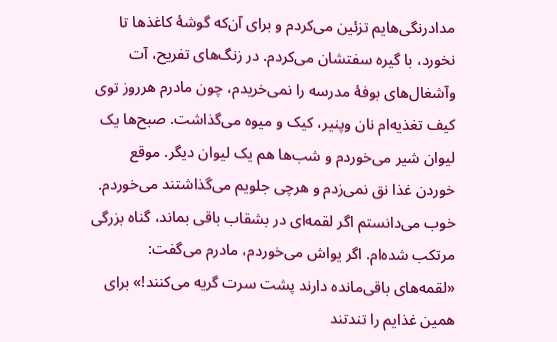مدادرنگی‌هایم تزئین می‌کردم و برای آن‌که گوشهٔ کاغذها تا نخورد، با گیره سفتشان می‌کردم. در زنگ‌های تفریح، آت وآشغال‌های بوفهٔ مدرسه را نمی‌خریدم، چون مادرم هرروز توی کیف تغذیه‌ام نان وپنیر، کیک و میوه می‌گذاشت. صبح‌ها یک لیوان شیر می‌خوردم و شب‌ها هم یک لیوان دیگر. موقع خوردن غذا نق نمی‌زدم و هرچی جلویم می‌گذاشتند می‌خوردم. خوب می‌دانستم اگر لقمه‌ای در بشقاب باقی بماند، گناه بزرگی مرتکب شده‌ام. اگر یواش می‌خوردم، مادرم می‌گفت: «لقمه‌های باقی‌مانده دارند پشت سرت گریه می‌کنند!» برای همین غذایم را تندتند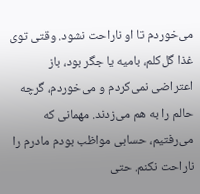می‌خوردم تا او ناراحت نشود. وقتی توی غذا گل‌کلم، بامیه یا جگر بود، باز اعتراضی نمی‌کردم و می‌خوردم، گرچه حالم را به هم می‌زدند. مهمانی که می‌رفتیم، حسابی مواظب بودم مادرم را ناراحت نکنم. حتی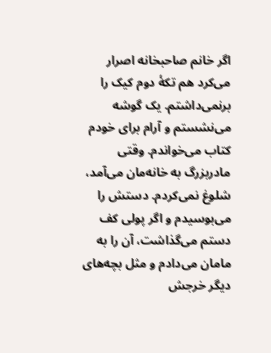اگر خانم صاحبخانه اصرار می‌کرد هم تکهٔ دوم کیک را برنمی‌داشتم. یک گوشه می‌نشستم و آرام برای خودم کتاب می‌خواندم. وقتی مادربزرگ به خانه‌مان می‌آمد، شلوغ نمی‌کردم. دستش را می‌بوسیدم و اگر پولی کف دستم می‌گذاشت، آن را به مامان می‌دادم و مثل بچه‌های دیگر خرجش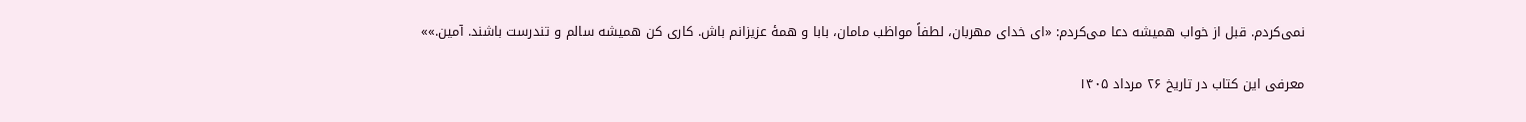نمی‌کردم. قبل از خواب همیشه دعا می‌کردم: «ای خدای مهربان، لطفاً مواظب مامان، بابا و همهٔ عزیزانم باش. کاری کن همیشه سالم و تندرست باشند. آمین.»»

معرفی این کتاب در تاریخ ۲۶ مرداد ۱۴۰۵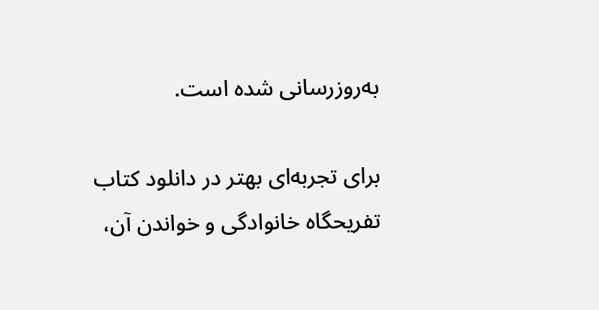به‌روزرسانی شده است.

برای تجربه‌ای بهتر در دانلود کتاب تفریحگاه خانوادگی و خواندن آن،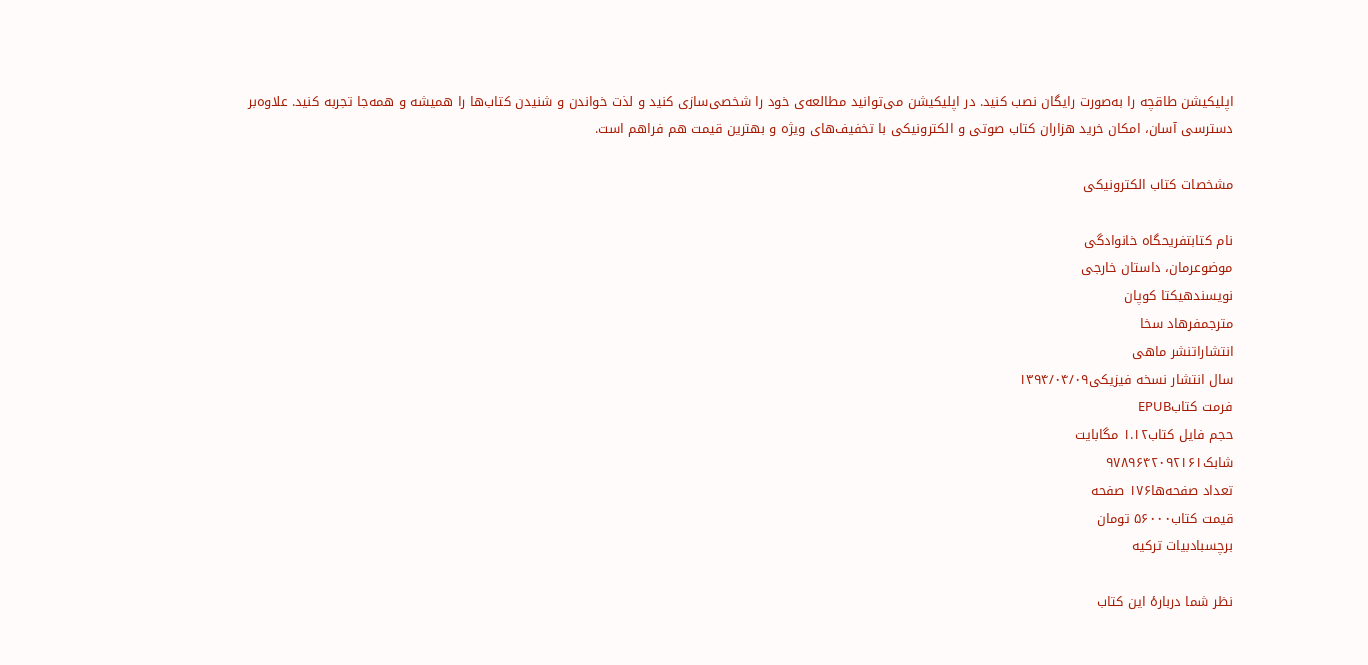اپلیکیشن طاقچه را به‌صورت رایگان نصب کنید. در اپلیکیشن می‌توانید مطالعه‌ی خود را شخصی‌سازی کنید و لذت خواندن و شنیدن کتاب‌ها را همیشه و همه‌جا تجربه کنید. علاوه‌بر دسترسی آسان، امکان خرید هزاران کتاب صوتی و الکترونیکی با تخفیف‌های ویژه و بهترین قیمت هم فراهم است.

مشخصات کتاب الکترونیکی

نام کتابتفریحگاه خانوادگی
موضوعرمان، داستان خارجی
نویسندهیکتا کوپان
مترجمفرهاد سخا
انتشاراتنشر ماهی
سال انتشار نسخه فیزیکی۱۳۹۴/۰۴/۰۹
فرمت کتابEPUB
حجم فایل کتاب۱.۱۲ مگابایت
شابک۹۷۸۹۶۴۲۰۹۲۱۶۱
تعداد صفحه‌ها۱۷۶ صفحه
قیمت کتاب۵۶۰۰۰ تومان
برچسبادبیات ترکیه

نظر شما دربارهٔ این کتاب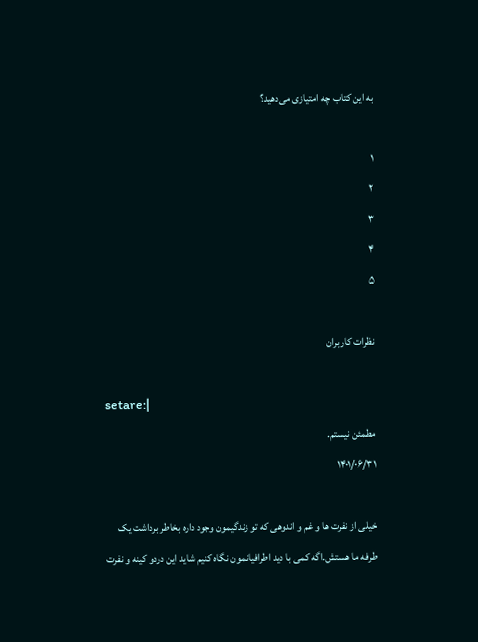به این کتاب چه امتیازی می‌دهید؟

۱
۲
۳
۴
۵

نظرات کاربران

setare:|
مطمئن نیستم.
۱۴۰۱/۰۶/۳۱

خیلی از نفرت ها و غم و اندوهی که تو زندگیمون وجود داره بخاطر برداشت یک طرفه ما هستش.اگه کمی با دید اطرافیانمون نگاه کنیم شاید این دردو کینه و نفرت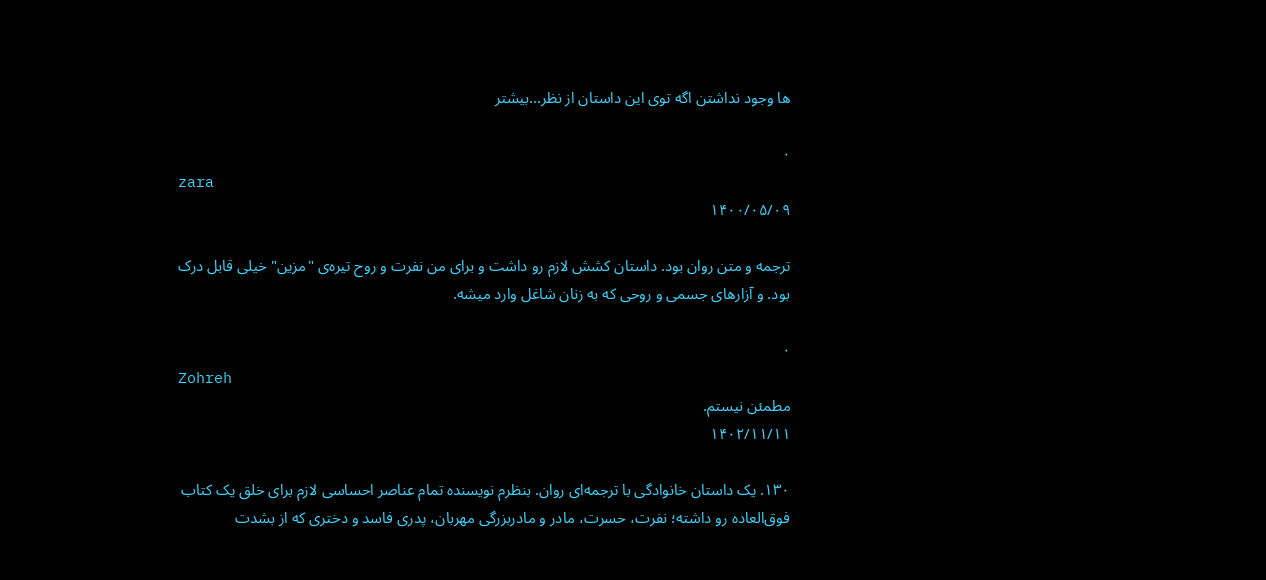ها وجود نداشتن اگه توی این داستان از نظر...بیشتر

۰
zara
۱۴۰۰/۰۵/۰۹

ترجمه و متن روان بود. داستان کشش لازم رو داشت و برای من نفرت و روح تیره‌ی "مزین" خیلی قابل درک بود. و آزارهای جسمی و روحی که به زنان شاغل وارد میشه.

۰
Zohreh
مطمئن نیستم.
۱۴۰۲/۱۱/۱۱

۱۳۰. یک داستان خانوادگی با ترجمه‌ای روان. بنظرم نویسنده تمام عناصر احساسی لازم برای خلق یک کتاب فوق‌العاده رو داشته؛ نفرت، حسرت، مادر و مادربزرگی مهربان، پدری فاسد و دختری که از بشدت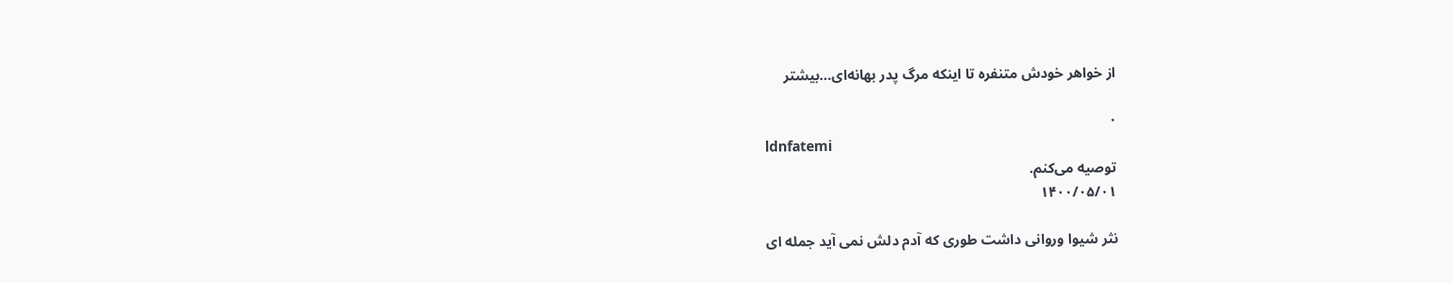از خواهر خودش متنفره تا اینکه مرگ پدر بهانه‌ای...بیشتر

۰
ldnfatemi
توصیه می‌کنم.
۱۴۰۰/۰۵/۰۱

نثر شیوا وروانی داشت طوری که آدم دلش نمی آید جمله ای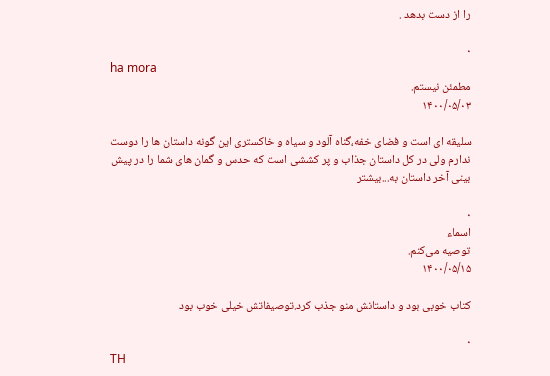را از دست بدهد .

۰
ha mora
مطمئن نیستم.
۱۴۰۰/۰۵/۰۳

سلیقه ای است و فضای خفه،گناه آلود و سیاه و خاکستری این گونه داستان ها را دوست ندارم ولی در کل داستان جذاب و پر کششی است که حدس و گمان های شما را در پیش بینی آخر داستان به...بیشتر

۰
اسماء
توصیه می‌کنم.
۱۴۰۰/۰۵/۱۵

کتاب خوبی بود و داستانش منو جذب کرد.توصیفاتش خیلی خوب بود

۰
TH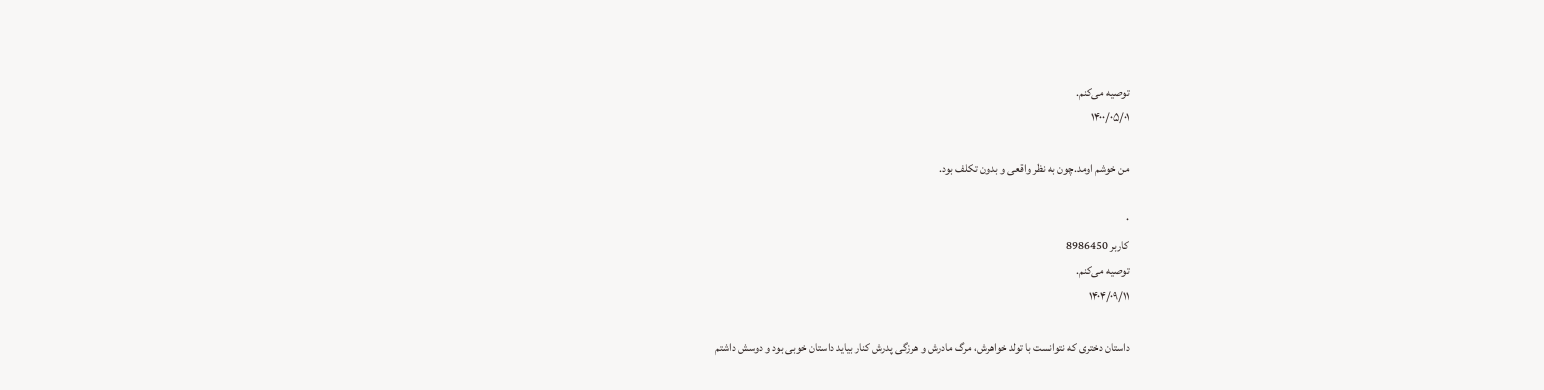توصیه می‌کنم.
۱۴۰۰/۰۵/۰۱

من خوشم اومد.چون به نظر واقعی و بدون تکلف بود.

۰
کاربر 8986450
توصیه می‌کنم.
۱۴۰۴/۰۹/۱۱

داستان دختری که نتوانست با تولد خواهرش، مرگ مادرش و هرزگی پدرش کنار بیاید داستان خوبی بود و دوسش داشتم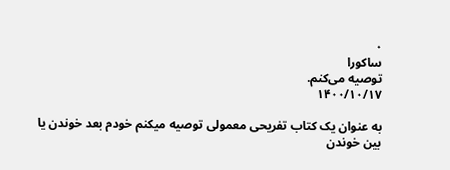۰
ساکورا
توصیه می‌کنم.
۱۴۰۰/۱۰/۱۷

به عنوان یک کتاب تفریحی معمولی توصیه میکنم خودم بعد خوندن یا بین خوندن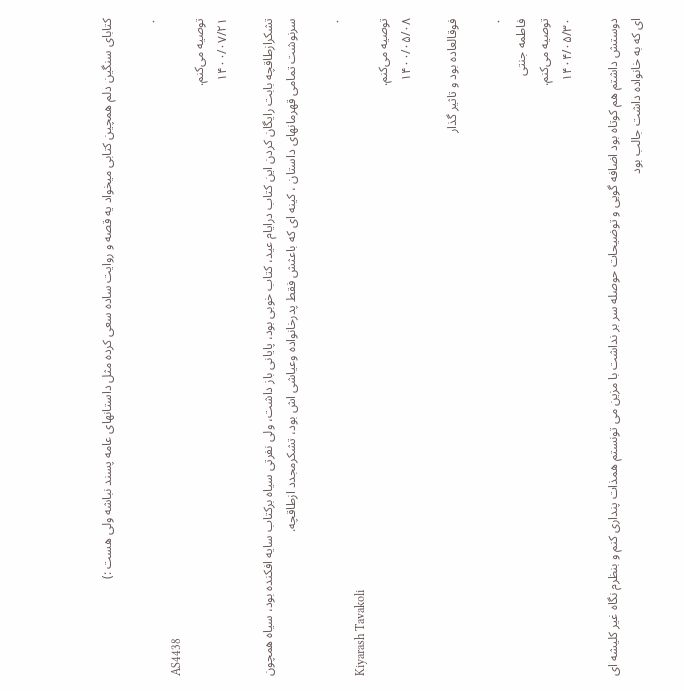کتابای سنگین دلم همچین کتابی میخواد یه قصه و روایت ساده سعی کرده مثل داستانهای عامه پسند نباشه ولی هست :)

۰
AS4438
توصیه می‌کنم.
۱۴۰۰/۰۷/۲۱

تشکرازطاقچه بابت رایگان کردن این کتاب درایام عید، کتاب خوبی بود، پایانی باز داشت، ولی نفرتی سیاه برکتاب سایه افکنده بود، سیاه همچون سرنوشت تمامی قهرمانهای داستان ، کینه ای که باعثش فقط پدرخانواده وعیاشی اش بود، تشکرمجدد ازطاقچه.

۰
Kiyarash Tavakoli
توصیه می‌کنم.
۱۴۰۰/۰۵/۰۸

فوقالعاده بود و تاثیر گذار

۰
فاطمه جنتی
توصیه می‌کنم.
۱۴۰۴/۰۵/۳۰

دوستش داشتم هم کوتاه بود اضافه گویی و توضیحات حوصله سر بر نداشت با مزین می تونستم همذات پنداری کنم و بنظرم نگاه غیر کلیشه ای ای که به خانواده داشت جالب بود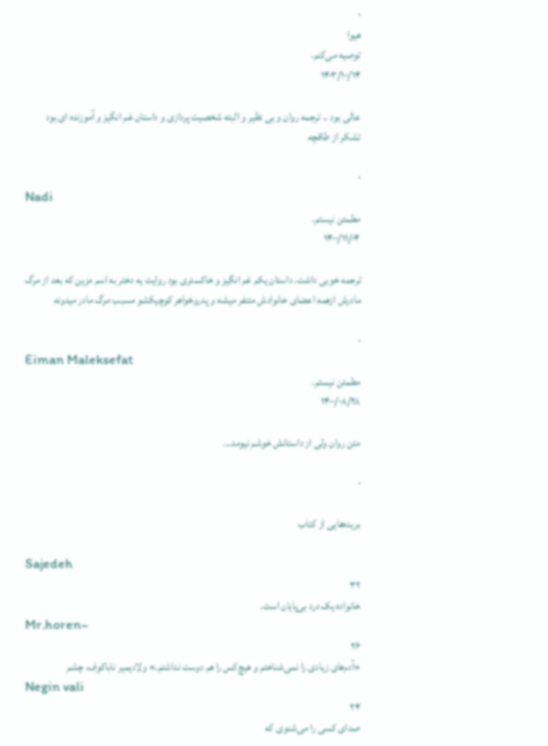۰
هیوا
توصیه می‌کنم.
۱۴۰۳/۱۰/۱۴

عالی بود .. ترجمه روان و بی نظیر و البته شخصیت پردازی و داستان غم انگیز و آموزنده ای بود تشکر از طاقچه

۰
Nadi
مطمئن نیستم.
۱۴۰۰/۱۱/۰۴

ترجمه خوبی داشت. داستان یکم غم انگیز و خاکستری بود روایت یه دختر به اسم مزین که بعد از مرگ مادرش ازهمه اعضای خانوادش متنفر میشه و پدروخواهر کوچیکشو مسبب مرگ مادر میدونه

۰
Eiman Maleksefat
مطمئن نیستم.
۱۴۰۰/۰۸/۲۸

متن روان ولی از داستانش خوشم نیومد...

۰

بریده‌هایی از کتاب

Sajedeh
۳۲
خانواده یک درد بی‌پایان است.
Mr.horen~
۲۶
«آدم‌های زیادی را نمی‌شناختم و هیچ‌کس را هم دوست نداشتم.» ولادیمیر ناباکوف، چشم
Negin vali
۲۴
صدای کسی را می‌شنوی که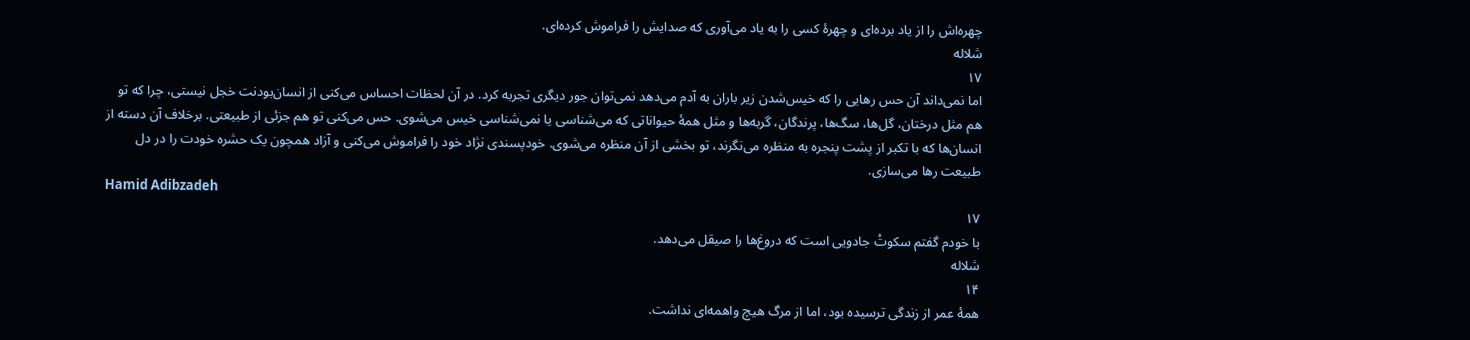چهره‌اش را از یاد برده‌ای و چهرهٔ کسی را به یاد می‌آوری که صدایش را فراموش کرده‌ای.
شلاله
۱۷
اما نمی‌داند آن حس رهایی را که خیس‌شدن زیر باران به آدم می‌دهد نمی‌توان جور دیگری تجربه کرد. در آن لحظات احساس می‌کنی از انسان‌بودنت خجل نیستی، چرا که تو هم مثل درختان، گل‌ها، سگ‌ها، پرندگان، گربه‌ها و مثل همهٔ حیواناتی که می‌شناسی یا نمی‌شناسی خیس می‌شوی. حس می‌کنی تو هم جزئی از طبیعتی. برخلاف آن دسته از انسان‌ها که با تکبر از پشت پنجره به منظره می‌نگرند، تو بخشی از آن منظره می‌شوی. خودپسندی نژاد خود را فراموش می‌کنی و آزاد همچون یک حشره خودت را در دل طبیعت رها می‌سازی.
Hamid Adibzadeh
۱۷
با خودم گفتم سکوتْ جادویی است که دروغ‌ها را صیقل می‌دهد.
شلاله
۱۴
همهٔ عمر از زندگی ترسیده بود، اما از مرگ هیچ واهمه‌ای نداشت.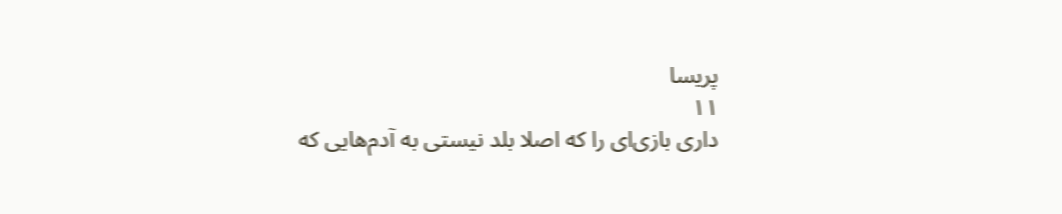پریسا
۱۱
داری بازی‌ای را که اصلا بلد نیستی به آدم‌هایی که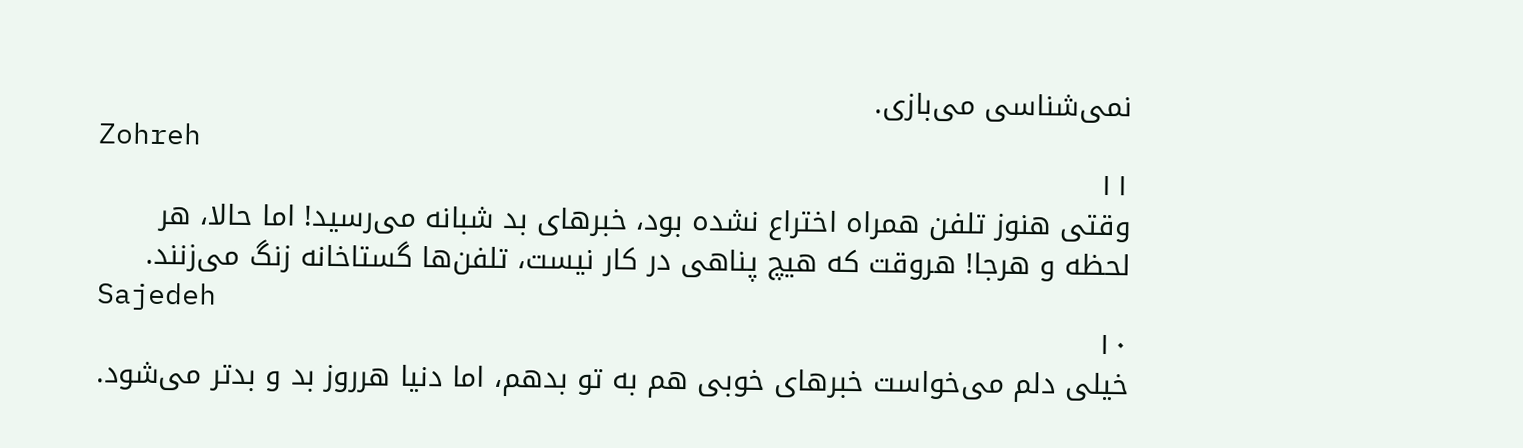نمی‌شناسی می‌بازی.
Zohreh
۱۱
وقتی هنوز تلفن همراه اختراع نشده بود، خبرهای بد شبانه می‌رسید! اما حالا، هر لحظه و هرجا! هروقت که هیچ پناهی در کار نیست، تلفن‌ها گستاخانه زنگ می‌زنند.
Sajedeh
۱۰
خیلی دلم می‌خواست خبرهای خوبی هم به تو بدهم، اما دنیا هرروز بد و بدتر می‌شود.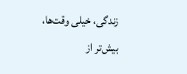زندگی، خیلی وقت‌ها، بیش‌تر از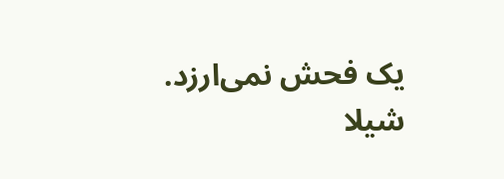یک فحش نمی‌ارزد.
شیلا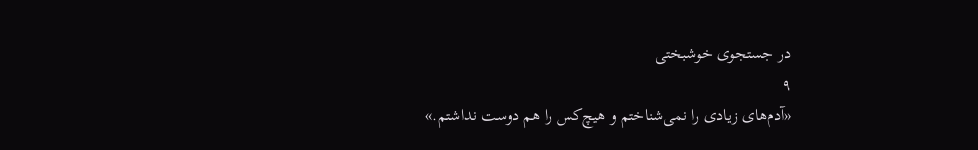در جستجوی خوشبختی
۹
«آدم‌های زیادی را نمی‌شناختم و هیچ‌کس را هم دوست نداشتم.»